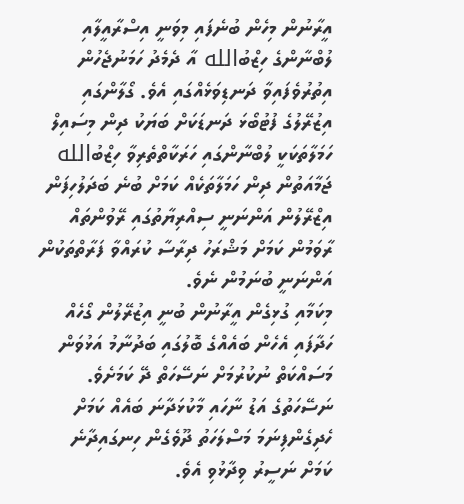އީރާނުން މިހެން ބުނެފައި މިވަނީ އިސްރާއީލާއި ލުބްނާންގެ ހިޒްބުالله އާ ދެމެދު ހަމަނުޖެހުން އިތުރުވެފައިވާ ދަނޑިވަޅެއްގައި އެވެ. ގޯލާންގައި އިޒުރޭލުގެ ފުޓުބޯޅަ ދަނޑަކަށް ބަޔަކު ދިން މިސައިލް ހަމަލާތަކަކީ ލުބްނާންގައި ހަރަކާތްތެރިވާ ހިޒްބުالله ޖަމާއަތުން ދިން ހަމަލާތަކެއް ކަމަށް ބުނެ ބަދަލުހިފަން އިޒްރޭލުން އަންނަނީ ސިއްރިޔާތުގައި ރޭވުންތައް ރާވަމުން ކަމަށް މަޝްރަހު ދިރާސާ ކުރައްވާ ފަރާތްތަކުން އަންނަނީ ބުނަމުން ނެވެ.
މިކަމާއި ގުޅިގެން އީރާނުން ބުނީ އިޒުރޭލުން ގޯހެއް ހަދާފައި އެހެން ބައެއްގެ ބޮލުގައި ބަދުނާމު އަޅުވަން މަސައްކަތް ނުކުރުމަށް ނަސޭހަތް ދޭ ކަމަށެވެ. ނަސޭހަތުގެ އަޑު ނާހައި މާކުޅަދާނަ ބައެއް ކަމަށް ހެދިގެންފިނަމަ މަސްލަހަތު ދޫވެގެން ހިނގައިދާނެ ކަމަށް ނަސީރު ވިދާޅުވި އެވެ.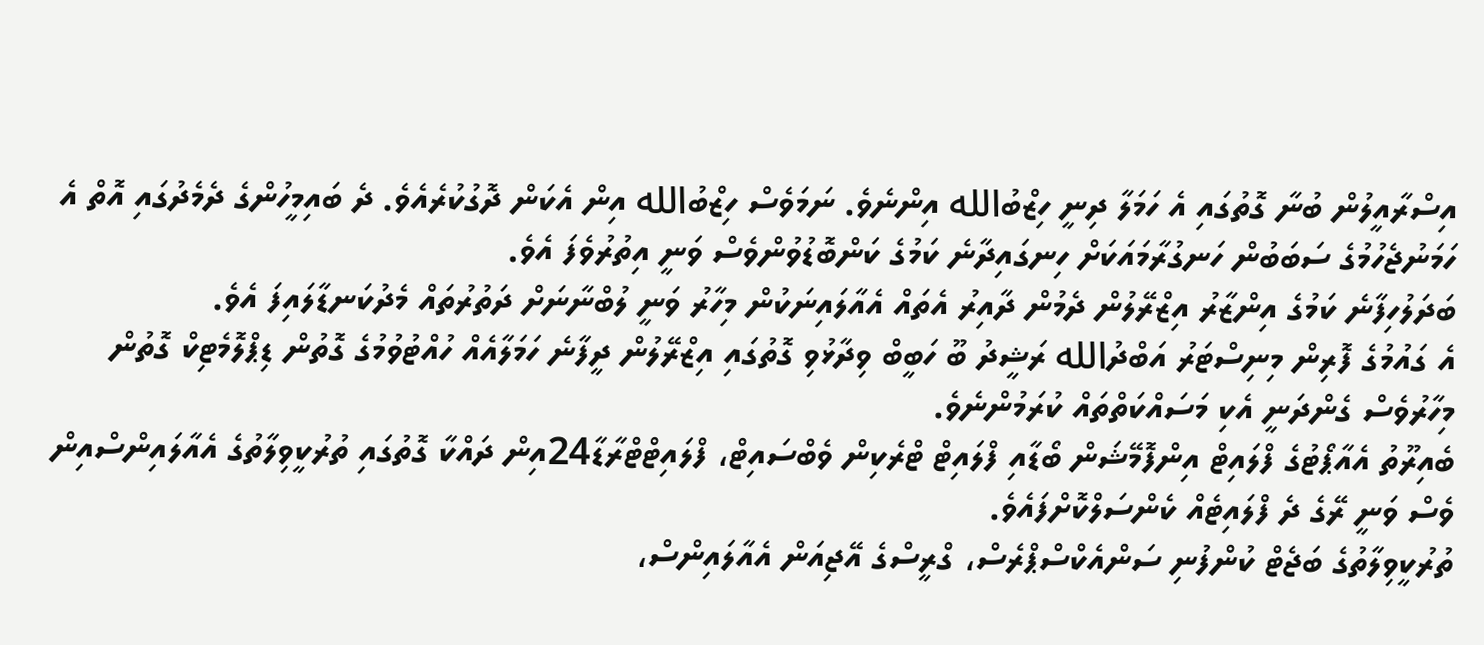އިސްރާއީލުން ބުނާ ގޮތުގައި އެ ހަމަލާ ދިނީ ހިޒްބުالله އިންނެވެ. ނަމަވެސް ހިޒްބުالله އިން އެކަން ދޮގުކުރެއެވެ. ދެ ބައިމީހުންގެ ދެމެދުގައި އޮތް އެ ހަމަނުޖެހުމުގެ ސަބަބުން ހަނގުރާމައަކަށް ހިނގައިދާނެ ކަމުގެ ކަންބޮޑުވުންވެސް ވަނީ އިތުރުވެފަ އެވެ.
ބަދަލުހިފާނެ ކަމުގެ އިންޒާރު އިޒްރޭލުން ދެމުން ދާއިރު އެތައް އެއާލައިނަކުން މިހާރު ވަނީ ލުބްނާނަށް ދަތުރުތައް މެދުކަނޑާލައިފަ އެވެ.
އެ ގައުމުގެ ފޮރިން މިނިސްޓަރު އަބްދުالله ރަޝީދު ބޫ ހަބީބް ވިދާޅުވި ގޮތުގައި އިޒްރޭލުން ދީފާނެ ހަމަލާއެއް ހުއްޓުވުމުގެ ގޮތުން ޑިޕްލޮމެޓިކް ގޮތުން މިހާރުވެސް ގެންދަނީ އެކި މަސައްކަތްތައް ކުރަމުންނެވެ.
ބެއިރޫތު އެއާޕޯޓުގެ ފްލައިޓް އިންފޮމޭޝަން ބޯޑާއި ފްލައިޓް ޓްރެކިން ވެބްސައިޓް، ފްލައިޓްޓްރާޑާ24އިން ދައްކާ ގޮތުގައި ތުރުކީވިލާތުގެ އެއާލައިންސްއިން ވެސް ވަނީ ރޭގެ ދެ ފްލައިޓެއް ކެންސަލްކޮށްފައެވެ.
ތުރުކީވިލާތުގެ ބަޖެޓް ކުންފުނި ސަންއެކްސްޕްރެސް، ގްރީސްގެ އޭޖިއަން އެއާލައިންސް،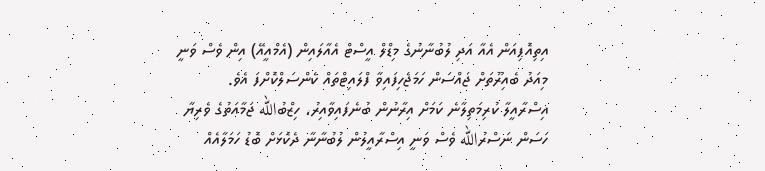އިތިއޮޕިއަން އެއާ އަދި ލުބުނާނުގެ މިޑްލް އީސްޓް އެއާލައިން (އެމްއީއޭ) އިން ވެސް ވަނީ މިއަދު ބެއިރޫތަށް ޖައްސަން ހަމަޖެހިފައިވާ ފްލައިޓްތައް ކެންސަލްކޮށްފަ އެވެ.
އިސްރާއީލާ ކުރިމަތިލާނެ ކަމަށް އިރާނުން ބުނެފައިވާއިރު، ހިޒްބުالله ޖަމާއަތުގެ ވެރިޔާ ހަސަން ނަސްރުالله ވެސް ވަނީ އިސްރާއީލުން ލުބުނާނާ ދެކޮޅަށް ބޮޑު ހަމަލާއެއް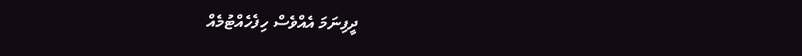ދީފިނަމަ އެއްވެސް ހިފެހެއްޓުމެއް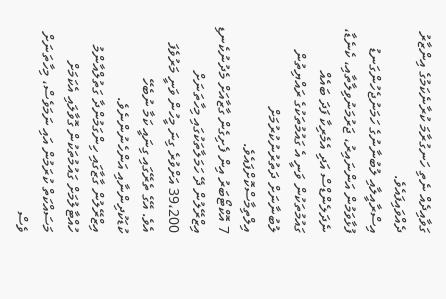ގަވާއިދެއް ނެތި ހަނގުރާމަ ކުރާނެކަމުގެ އިންޒާރު ދެއްވައިފައެވެ.
އިސްރާއީލާއި ލުބުނާނުގެ ހަމަނުޖެހުންގަނޑު ފުޅާވަމުން އަންނައިރު، ޖަރުމަނުވިލާތާއި، ކެނެޑާ، ނެދަލެންޑްސް އަދި އެމެރިކާ ފަދަ ބައެއް ގައުމުތަކުން ވަނީ އެ ގައުމުތަކުގެ ރައްޔިތުން ލުބުނާނަށް ދަތުރުނުކުރުމަށް އިލްތިމާސްކޮށްފައެވެ.
7 އޮކްޓޯބަރު އިން ފެށިގެން ގާޒާއަށް މެދުނުކެނޑި އިޒްރޭލުން ދޭ ހަމަލާތަކުގައި މިހާތަނަށް 39،200 އަށްވުރެ ގިނަ މީހުން ވަނީ މަރުވެފަ އެވެ. އޭގެ ތެރޭގައި ގިނައީ ކަމާ ނުބެހޭ ކުޑަކުދިންނާއި އަންހެނުންނެވެ.
އިޒްރޭލުން ގާޒާގައި ހިންގަމުންދާ ގަތުލްއާންމު ހުއްޓާލުމަށް ގައުމުތަކުން ގޮވާލައި އެކަމަށް މަސައްކަތް ކުރަމުން އައި ނަމަވެސް، މިހާތަނަށް ވެސް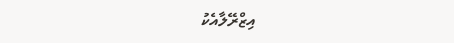އިޒްރޭލާއެކު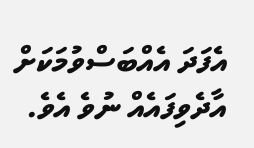އެފަދަ އެއްބަސްވުމަކަށް އާދެވިފައެއް ނުވެ އެވެ.